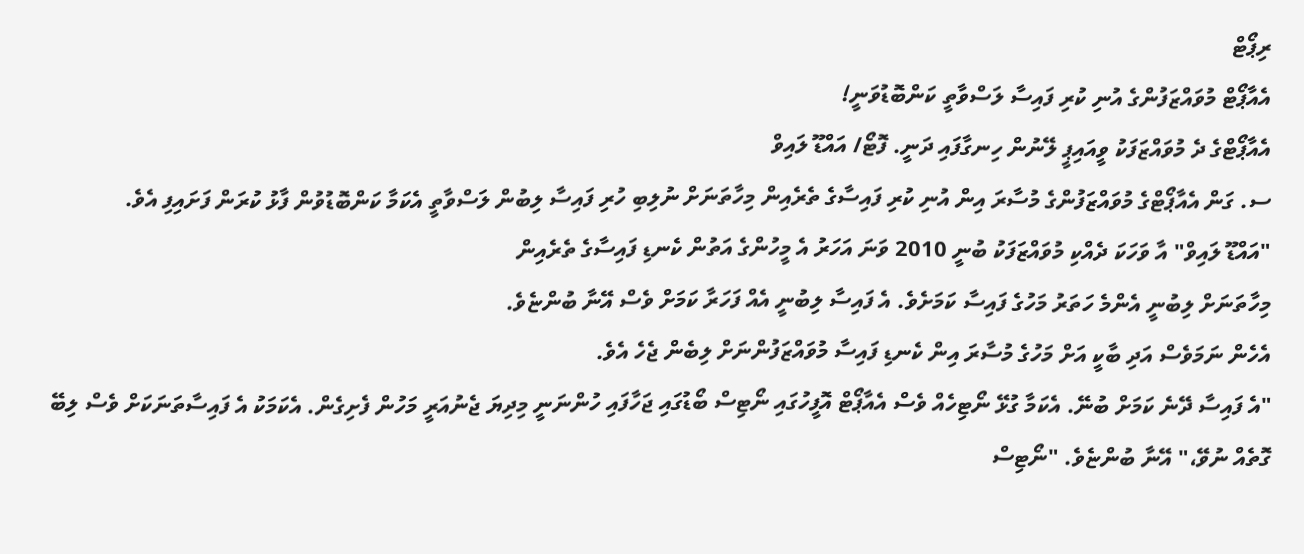ރިޕޯޓް
އެއާޕޯޓް މުވައްޒަފުންގެ އުނި ކުރި ފައިސާ ލަސްވާތީ ކަންބޮޑުވަނީ!
އެއާޕޯޓްގެ ދެ މުވައްޒަފަކު ވީއައިޕީ ލޭނުން ހިނގާފައި ދަނީ. ފޮޓޯ/ އައްޑޫ ލައިވް
ސ. ގަން އެއާޕޯޓްގެ މުވައްޒަފުންގެ މުސާރަ އިން އުނި ކުރި ފައިސާގެ ތެރެއިން މިހާތަނަށް ނުލިބި ހުރި ފައިސާ ލިބުން ލަސްވާތީ އެކަމާ ކަންބޮޑުވުން ފާޅު ކުރަން ފަށައިފި އެވެ.
"އައްޑޫ ލައިވް" އާ ވަހަކަ ދެއްކި މުވައްޒަފަކު ބުނީ 2010 ވަނަ އަހަރު އެ މީހުންގެ އަތުން ކެނޑި ފައިސާގެ ތެރެއިން
މިހާތަނަށް ލިބުނީ އެންމެ ހަތަރު މަހުގެ ފައިސާ ކަމަށެވެ. އެ ފައިސާ ލިބުނީ އެއް ފަހަރާ ކަމަށް ވެސް އޭނާ ބުންޏެވެ.
އެހެން ނަމަވެސް އަދި ބާކީ އަށް މަހުގެ މުސާރަ އިން ކެނޑި ފައިސާ މުވައްޒަފުންނަށް ލިބެން ޖެހެ އެވެ.
"އެ ފައިސާ ދޭނެ ކަމަށް ބުނޭ. އެކަމާ ގުޅޭ ނޯޓިހެއް ވެސް އެއާޕޯޓް އޮފީހުގައި ނޯޓިސް ބޯޑުގައި ޖަހާފައި ހުންނަނީ މިދިޔަ ޖެނުއަރީ މަހުން ފެށިގެން. އެކަމަކު އެ ފައިސާތަނަކަށް ވެސް ލިބޭ ގޮތެއް ނުވޭ،" އޭނާ ބުންޏެވެ. "ނޯޓިސް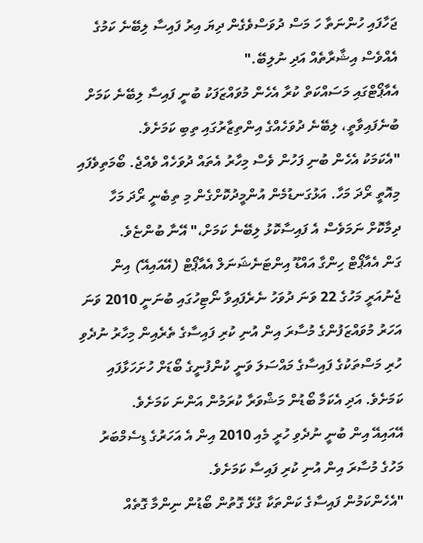ޖަހާފައި ހުންނަތާ ހަ މަސް ދުވަސްވެގެން ދިޔަ އިރު ފައިސާ ލިބޭނެ ކަމުގެ އެއްވެސް އިޝާރާތެއް އަދި ނުލިބޭ."
އެއާޕޯޓްގައި މަސައްކަތް ކުރާ އެހެން މުވައްޒަފަކު ބުނީ ފައިސާ ލިބޭނެ ކަމަށް ބުނެފައިވާތީ، ލިބޭނެ ދުވަހެއްގެ އިންތިޒާރުގައި ތިބި ކަމަށެވެ.
"އެކަމަކު އެހެން ބުނި ފަހުން ވެސް މިހާރު އެތައް ދުވަހެއް ވެއްޖެ. ބޯމަތިވެފައި މިއޮތީ ރޯދަ މަހާ. އަޅުގަނޑުމެން އުންމީދުކޮށްގެން މި ތިބެނީ ރޯދަ މަހާ ދިމާކޮށް ނަމަވެސް އެ ފައިސާކޮޅު ލިބޭނެ ކަމަށް،" އޭނާ ބުންޏެވެ.
ގަން އެއާޕޯޓް ހިންގާ އައްޑޫ އިންޓަނެޝަނަލް އެއާޕޯޓް (އޭއައިއޭ) އިން ޖެނުއަރީ މަހުގެ 22 ވަނަ ދުވަހު ނެރެފައިވާ ނޯޓިހުގައި ބުނަނީ 2010 ވަނަ އަހަރު މުވައްޒަފުންގެ މުސާރަ އިން އުނި ކުރި ފައިސާގެ ތެރެއިން މިހާރު ނުދެވި ހުރި މަސްތަކުގެ ފައިސާގެ މައްސަލަ ވަނީ ކުންފުނީގެ ބޯޑަށް ހުށަހަޅާފައި ކަމަށެވެ. އަދި އެކަމާ ބޯޑުން މަޝްވަރާ ކުރަމުން އަންނަ ކަމަށެވެ.
އޭއައިއޭ އިން ބުނީ ނުދެވި ހުރީ މެއި 2010 އިން އެ އަހަރުގެ ޑިސެމްބަރު މަހުގެ މުސާރަ އިން އުނި ކުރި ފައިސާ ކަމަށެވެ.
"އެހެންކަމުން ފައިސާގެ ކަންތަކާ ގުޅޭ ގޮތުން ބޯޑުން ނިންމާ ގޮތެއް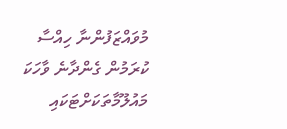މުވައްޒަފުންނާ ހިއްސާ ކުރަމުން ގެންދާނެ ވާހަކަ މައުލޫމާތަކަށްޓަކައި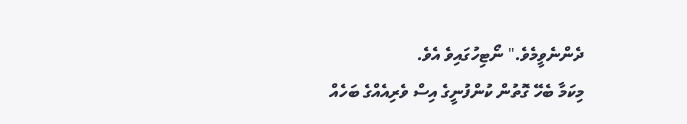ދެންނެވީމެވެ." ނޯޓިހުގައިވެ އެވެ.
މިކަމާ ބެހޭ ގޮތުން ކުންފުނީގެ އިސް ވެރިއެއްގެ ބަހެއް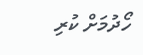ހޯދުމަށް ކުރި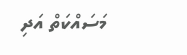މަސައްކަތް އަދި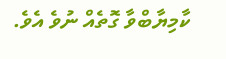ކާމިޔާބްވާ ގޮތެއް ނުވެ އެވެ.